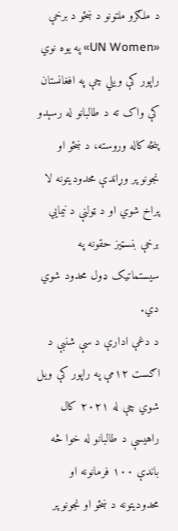د ملګرو ملتونو د ښځو د برخې «UN Women» په یوه نوي راپور کې ویلي چې په افغانستان کې واک ته د طالبانو له رسېدو پنځه کاله وروسته، د ښځو او نجونو پر وړاندې محدودیتونه لا پراخ شوي او د ټولنې د نیمايي برخې بنسټیز حقونه په سیستماتیک ډول محدود شوي دي.
د دغې ادارې د سې شنبې د اګست ۱۲مې په راپور کې ویل شوي چې له ۲۰۲۱ کال راهیسې د طالبانو له خوا څه باندې ۱۰۰ فرمانونه او محدودیتونه د ښځو او نجونو پر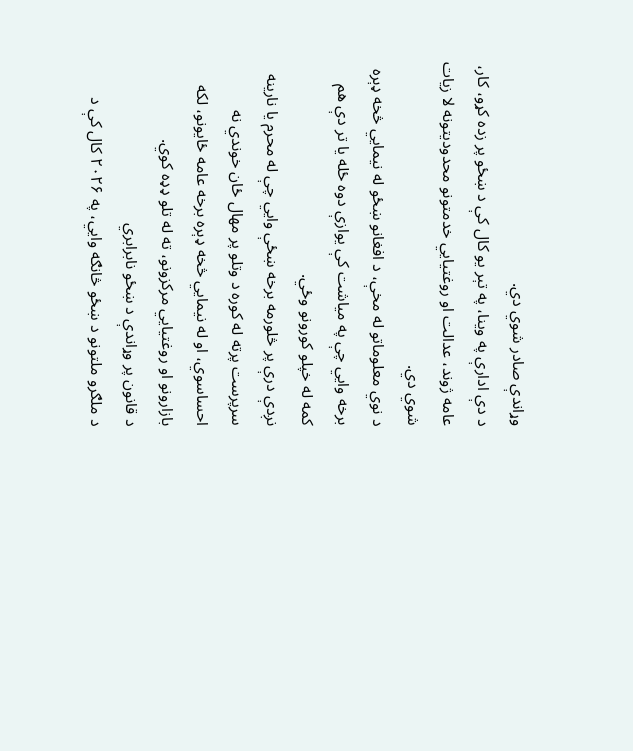وړاندې صادر شوي دي.
د دې ادارې په وینا، په تېر یو کال کې د ښځو پر زده کړو، کار، عامه ژوند، عدالت او روغتیايي خدمتونو محدودیتونه لا زیات شوي دي.
د نوي معلوماتو له مخې، د افغانو ښځو له نیمايي څخه ډېره برخه وايي چې په میاشت کې یوازې دوه ځله یا تر دې هم کمه له خپلو کورونو وځي.
نږدې درې پر څلورمه برخه ښځې وايي چې له محرم یا نارینه سرپرست پرته له کوره د وتلو پر مهال ځان خوندي نه احساسوي، او له نیمايي څخه ډېره برخه عامه ځایونو، لکه بازارونو او روغتیايي مرکزونو، ته له تلو ډډه کوي.
د قانون پر وړاندې د ښځو نابرابري
د ملګرو ملتونو د ښځو څانګه وايي، په ۲۰۲۶ کال کې د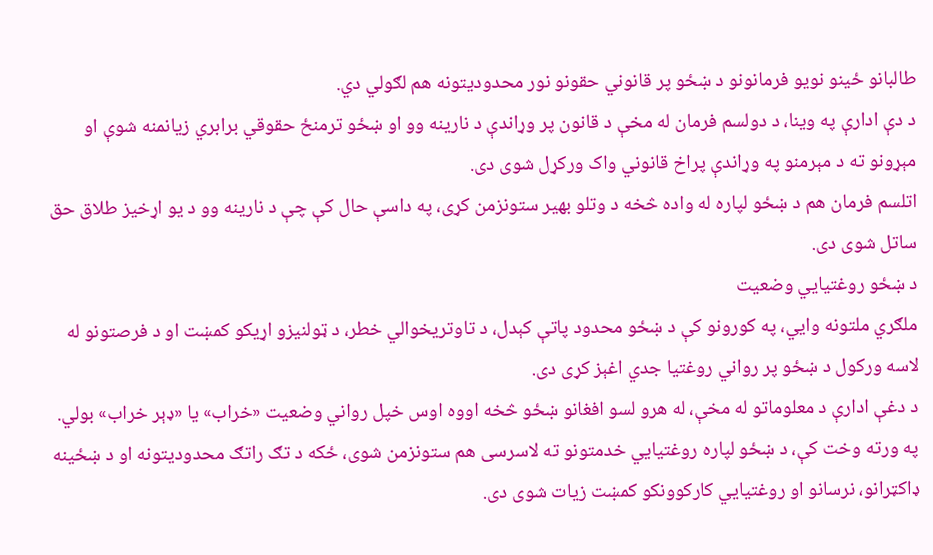طالبانو ځینو نویو فرمانونو د ښځو پر قانوني حقونو نور محدودیتونه هم لګولي دي.
د دې ادارې په وینا، د دولسم فرمان له مخې د قانون پر وړاندې د نارینه وو او ښځو ترمنځ حقوقي برابري زیانمنه شوې او مېړونو ته د مېرمنو په وړاندې پراخ قانوني واک ورکړل شوی دی.
اتلسم فرمان هم د ښځو لپاره له واده څخه د وتلو بهیر ستونزمن کړی، په داسې حال کې چې د نارینه وو د یو اړخیز طلاق حق ساتل شوی دی.
د ښځو روغتیايي وضعیت
ملګري ملتونه وايي، په کورونو کې د ښځو محدود پاتې کېدل، د تاوتریخوالي خطر، د ټولنیزو اړیکو کمښت او د فرصتونو له لاسه ورکول د ښځو پر رواني روغتیا جدي اغېز کړی دی.
د دغې ادارې د معلوماتو له مخې، له هرو لسو افغانو ښځو څخه اووه اوس خپل رواني وضعیت «خراب» یا «ډېر خراب» بولي.
په ورته وخت کې، د ښځو لپاره روغتیايي خدمتونو ته لاسرسی هم ستونزمن شوی، ځکه د تګ راتګ محدودیتونه او د ښځینه ډاکټرانو، نرسانو او روغتیايي کارکوونکو کمښت زیات شوی دی.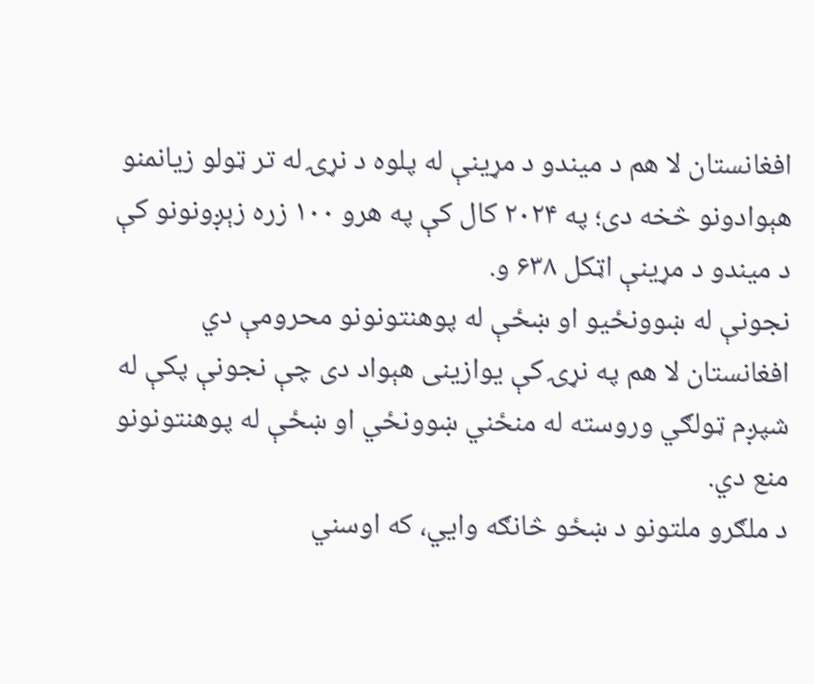افغانستان لا هم د میندو د مړینې له پلوه د نړۍ له تر ټولو زیانمنو هېوادونو څخه دی؛ په ۲۰۲۴ کال کې په هرو ۱۰۰ زره زېږونونو کې د میندو د مړینې اټکل ۶۳۸ و.
نجونې له ښوونځیو او ښځې له پوهنتونونو محرومې دي
افغانستان لا هم په نړۍ کې یوازینی هېواد دی چې نجونې پکې له شپږم ټولګي وروسته له منځني ښوونځي او ښځې له پوهنتونونو منع دي.
د ملګرو ملتونو د ښځو څانګه وايي، که اوسني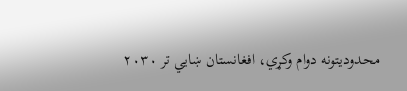محدودیتونه دوام وکړي، افغانستان ښايي تر ۲۰۳۰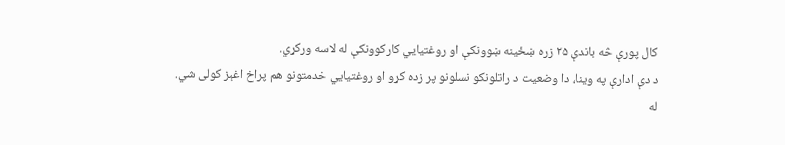کال پورې څه باندې ۲۵ زره ښځینه ښوونکې او روغتیايي کارکوونکې له لاسه ورکړي.
د دې ادارې په وینا، دا وضعیت د راتلونکو نسلونو پر زده کړو او روغتیايي خدمتونو هم پراخ اغېز کولی شي.
له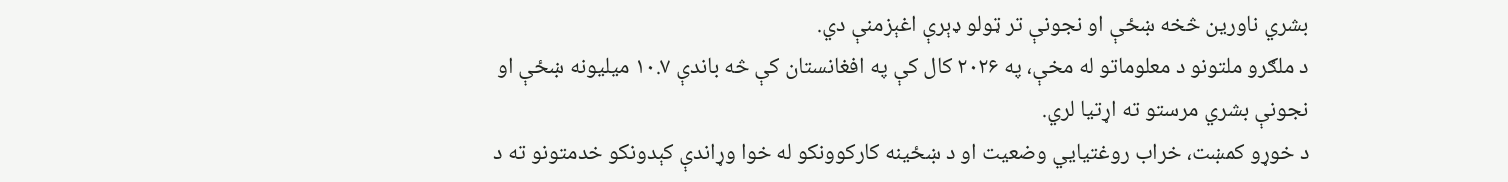بشري ناورین څخه ښځې او نجونې تر ټولو ډېرې اغېزمنې دي.
د ملګرو ملتونو د معلوماتو له مخې، په ۲۰۲۶ کال کې په افغانستان کې څه باندې ۱۰.۷ میلیونه ښځې او نجونې بشري مرستو ته اړتیا لري.
د خوړو کمښت، خراب روغتیايي وضعیت او د ښځینه کارکوونکو له خوا وړاندې کېدونکو خدمتونو ته د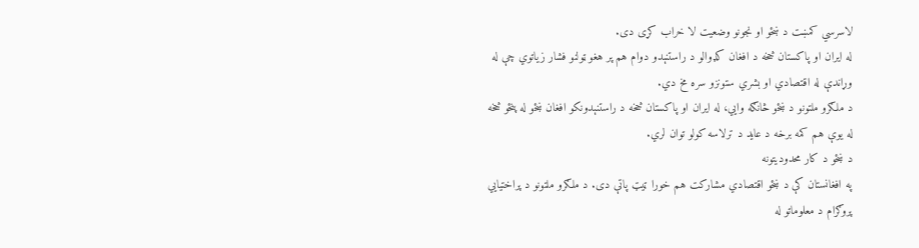لاسرسي کمښت د ښځو او نجونو وضعیت لا خراب کړی دی.
له ایران او پاکستان څخه د افغان کډوالو د راستنېدو دوام هم پر هغو ټولنو فشار زیاتوي چې له وړاندې له اقتصادي او بشري ستونزو سره مخ دي.
د ملګرو ملتونو د ښځو څانګه وايي، له ایران او پاکستان څخه د راستنېدونکو افغان ښځو له پنځو څخه له یوې هم کمه برخه د عاید د ترلاسه کولو توان لري.
د ښځو د کار محدودیتونه
په افغانستان کې د ښځو اقتصادي مشارکت هم خورا ټیټ پاتې دی. د ملګرو ملتونو د پراختیايي پروګرام د معلوماتو له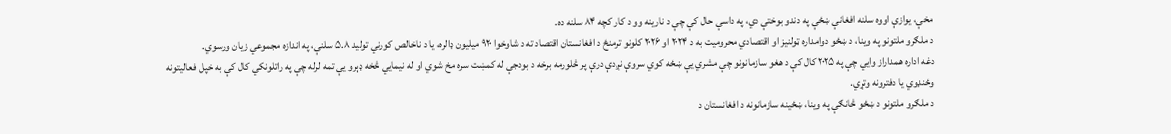مخې، یوازې اووه سلنه افغانې ښځې په دندو بوختې دي، په داسې حال کې چې د نارینه وو د کار کچه ۸۴ سلنه ده.
د ملګرو ملتونو په وینا، د ښځو دوامداره ټولنیز او اقتصادي محرومیت به د ۲۰۲۴ او ۲۰۲۶ کلونو ترمنځ د افغانستان اقتصاد ته د شاوخوا ۹۲۰ میلیون ډالره، یا د ناخالص کورني تولید ۵.۸ سلنې، په اندازه مجموعي زیان ورسوي.
دغه اداره همداراز وايي چې په ۲۰۲۵ کال کې د هغو سازمانونو چې مشري یې ښځه کوي سروې نږدې درې پر څلورمه برخه د بودجې له کمښت سره مخ شوي او له نیمایي څخه ډېرو یې تمه لرله چې په راتلونکي کال کې به خپل فعالیتونه وځنډوي یا دفترونه وتړي.
د ملګرو ملتونو د ښځو څانګې په وینا، ښځینه سازمانونه د افغانستان د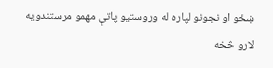ښځو او نجونو لپاره له وروستیو پاتې مهمو مرستندویه لارو څخه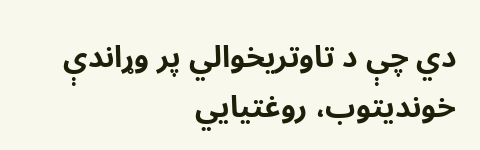دي چې د تاوتریخوالي پر وړاندې خوندیتوب، روغتیايي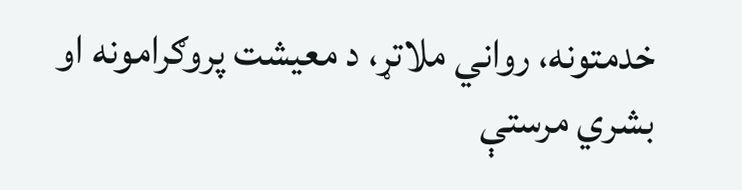خدمتونه، رواني ملاتړ، د معیشت پروګرامونه او بشري مرستې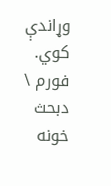وړاندې کوي.
فورم \ دبحث خونه